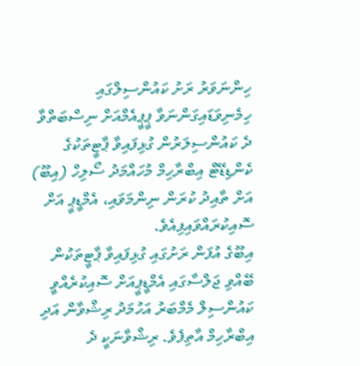ހިންނަވަރު ރަށު ކައުންސިލްގައި ހިމެނިވަޑައިގަންނަވާ ޕީޕީއެމްއަށް ނިސްބަތްވާ ދެ ކައުންސިލަރުން ގުޅިފައިވާ ޕާޓީތަކުގެ ކެންޑިޑޭޓް އިބްރާހިމް މުހައްމަދު ސޯލިހް (އިބޫ) އަށް ތާއިދު ކުރަން ނިންމަވައި، އެމްޑީޕީ އަށް ސޮއިކުރައްވައިފިއެވެ.
އިބޫގެ އުފަން ރަށުގައި ގުޅިފައިވާ ޕާޓީތަކުން ބޭއްވި ޖަލްސާގައި އެމްޑީޕީއަށް ސޮއިކުރެއްވީ ކައުންސިލް މެމްބަރު އަހުމަދު ރިޝްވާން އަދި އިބްރާހިމް އާތިފެވެ. ރިޝްވާނަކީ ދެ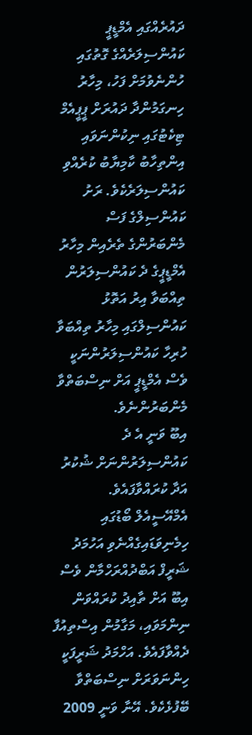ދައުރެއްގައި އެމްޑީޕީ ކައުންސިލަރެއްގެ ގޮތުގައި ހުންނެވުމަށް ފަހު، މިހާރު ހިނގަމުންދާ ދައުރަށް ޕީޕީއެމް ޓިކެޓުގައި ނިކުންނަވައި އިންތިހާބު ކާމިޔާބު ކުރެއްވި ކައުންސިލަރެކެވެ. ރަށު ކައުންސިލްގެ ފަސް މެންބަރުންގެ ތެރެއިން މިހާރު އެމްޑީޕީގެ ދެ ކައުންސިލަރުން ތިއްބަވާ އިރު އަތޮޅު ކައުންސިލްގައި މިހާރު ތިއްބަވާ ހުރިހާ ކައުންސިލަރުންނަކީ ވެސް އެމްޑީޕީ އަށް ނިސްބަތްވާ މެންބަރުންނެވެ.
އިބޫ ވަނީ އެ ދެ ކައުންސިލަރުންނަށް ޝުކުރު އަދާ ކުރައްވާފައެވެ.
އެމްއޭސީއެލް ބޯޑުގައި ހިމެނިވަޑައިގެއްނެވި އަހުމަދު ޝަރީފް އަބްދުއްރަހްމާން ވެސް އިބޫ އަށް ތާއިދު ކުރައްވަން ނިންމަވައި، މަގާމުން އިސްތިއުފާ ދެއްވާފައެވެ. އަހްމަދު ޝަރީފަކީ ހިންނަވަރަށް ނިސްބަތްވާ ބޭފުޅެކެވެ. އޭނާ ވަނީ 2009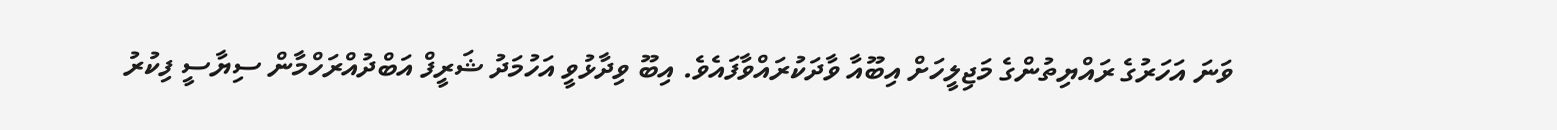ވަނަ އަހަރުގެ ރައްޔިތުންގެ މަޖިލީހަށް އިބޫއާ ވާދަކުރައްވާފައެވެ. އިބޫ ވިދާޅުވީ އަހުމަދު ޝަރީފް އަބްދުއްރަހްމާން ސިޔާސީ ފިކުރު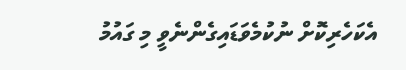އެކަހެރިކޮށް ނުކުމެވަޑައިގެންނެވީ މި ގައުމު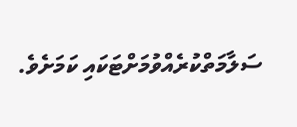ސަލާމަތްކުރެއްވުމަށްޓަކައި ކަމަށެވެ.